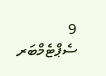9 ސެޕްޓެމްބަރ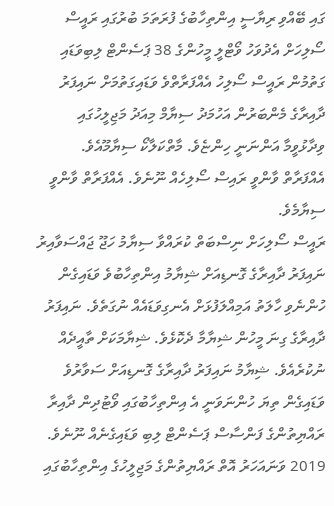ގައި ބޭއްވި ރިޔާސީ އިންތިހާބުގެ ފުރަތަމަ ބުރުގައި ރައީސް ސޯލިހަށް އެދުވަހު ވޯޓްލީ މީހުންގެ 38 ޕަސެންޓް ލިބިވަޑައި ގަތުމުން ރައީސް ސޯލިހު އެއްފަރާތްވެ ވަޑައިގަތުމަށް ނައިފަރު ދާއިރާގެ މެންބަރުން އަހުމަދު ސިޔާމް މިއަދު މަޖިލީހުގައި ވިދާޅުވީމާ އަންނަނީ ހިންޏެވެ. މާތްކަލާކޯ ސިޔާމޫއެވެ. އެއްފަރާތް ވާންވީ ރައިސް ސޯލިހެއް ނޫނެވެ. އެއްފަރާތް ވާންވީ ސިޔާމެވެ.
ރައީސް ސޯލިހަށް ނިސްބަތް ކުރައްވާ ސިޔާމު ހަޖޫ ޖައްސަވާއިރު ނައިފަރު ދާއިރާގެ ގޮނޑިއަށް ޝިޔާމު އިންތިހާބުވެ ވަޑައިގެން ހުންނެވި ހާލަތު އަމިއްލަފުޅަށް އެނގިވަޑައެއް ނުގަތެވެ. ނައިފަރު ދާއިރާގެ ގިނަ މީހުން ޝިޔާމާ ދެކޮޅެވެ. ޝިޔާމަކަށް ތާއީދެއް ނުކުރެއެވެ. ޝިޔާމު ނައިފަރު ދާއިރާގެ ގޮނޑިއަށް ސަވާރުވެ ވަޑައިގެން ތިޔަ ހުންނަވަނީ އެ އިންތިހާބުގައި ވޯޓުދިން ދާއިރާ ރައްޔިތުންގެ ފަންސާސް ޕަސެންޓް ލިބި ވަޑައިގެނެއް ނޫނެވެ.
2019 ވަނައަހަރު އޮތް ރައްޔިތުންގެ މަޖިލީހުގެ އިންތިހާބުގައި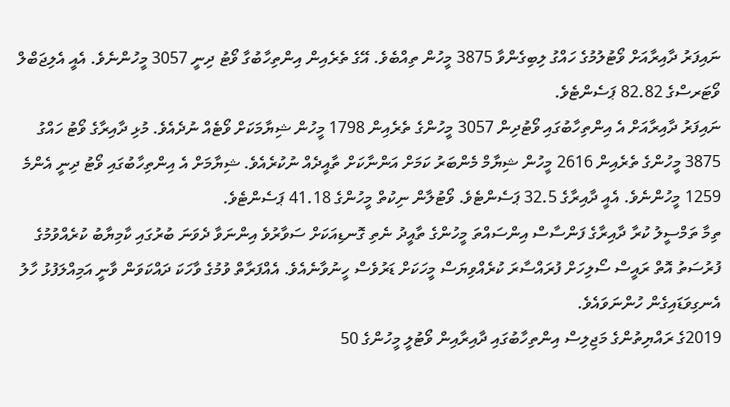ނައިފަރު ދާއިރާއަށް ވޯޓުލުމުގެ ހައްގު ލިބިގެންވާ 3875 މީހުން ތިއްބެވެ. އޭގެ ތެރެއިން އިންތިހާބުގާ ވޯޓު ދިނީ 3057 މީހުންނެވެ. އެއީ އެލިޖަބްލް ވޯޓަރސްގެ 82.82 ޕަސެންޓެވެ.
ނައިފަރު ދާއިރާއަށް އެ އިންތިހާބުގައި ވޯޓުދިން 3057 މީހުންގެ ތެރެއިން 1798 މީހުން ޝިޔާމަކަށް ވޯޓެއް ނުދެއެވެ. މުޅި ދާއިރާގެ ވޯޓު ހައްގު 3875 މީހުންގެ ތެރެއިން 2616 މީހުން ޝިޔާމް މެންބަރު ކަމަށް އަންނާކަށް ތާއީދެއް ނުކުރެއެވެ. ޝިޔާމަށް އެ އިންތިހާބުގައި ވޯޓު ދިނީ އެންމެ 1259 މީހުންނެވެ. އެއީ ދާއިރާގެ 32.5 ޕަސެންޓެވެ. ވޯޓުލާން ނިކުތް މީހުންގެ 41.18 ޕަސެންޓެވެ.
ތިމާ ތަމްސީލު ކުރާ ދާއިރާގެ ފަންސާސް އިންސައްތަ މީހުންގެ ތާއީދު ނެތި ގޮނޑިއަކަށް ސަވާރުވެ އިންނަވާ ދެވަނަ ބުރުގައި ކާމިޔާބު ކުރެއްވުމުގެ ފުރުސަތު އޮތް ރައީސް ސޯލިހަށް ފުރައްސާރަ ކުރެއްވިޔަސް މީހަކަށް ޑަރުވެސް ހީނުވާނެއެވެ. އެއްފަރާތް ވުމުގެ ވާހަކަ ދައްކަވަން ވާނީ އަމިއްލަފުޅު ހާލު އެނގިވަޑައިގެން ހުންނަވައެވެ.
2019ގެ ރައްޔިތުންގެ މަޖިލިސް އިންތިހާބުގައި ދާއިރާއިން ވޯޓުލީ މީހުންގެ 50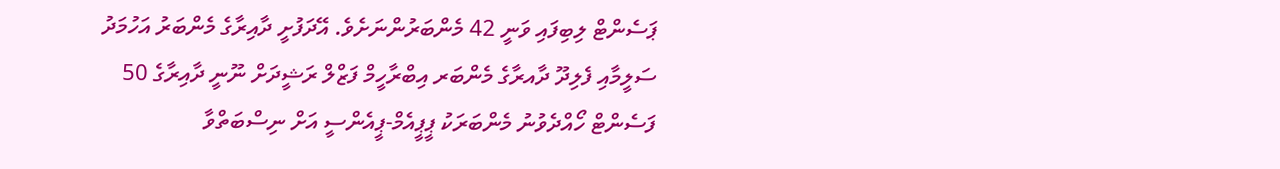ޕަސެންޓް ލިބިފައި ވަނީ 42 މެންބަރުންނަށެވެ. އޭދަފުށީ ދާއިރާގެ މެންބަރު އަހުމަދު ސަލީމާއި ފެލިދޫ ދާއރާގެ މެންބަރ އިބްރާހީމް ފަޒްލް ރަޝީދަށް ނޫނީ ދާއިރާގެ 50 ފަސެންޓް ހޯއްދެވުނު މެންބަރަކު ޕީޕީއެމް-ޕީއެންސީ އަށް ނިސްބަތްވާ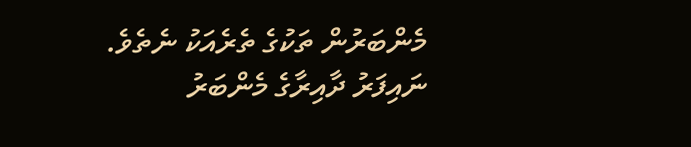މެންބަރުން ތަކުގެ ތެރެއަކު ނެތެވެ. ނައިފަރު ދާއިރާގެ މެންބަރު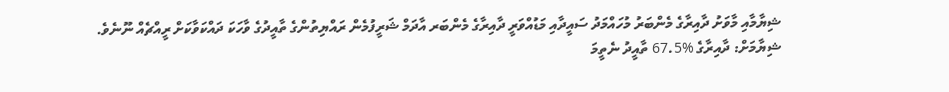ޝިޔާމާއި މާވަށު ދާއިރާގެ މެންބަރު މުހައްމަދު ސައީދާއި މަޑުއްވަރީ ދާއިރާގެ މެންބަރ އާދަމް ޝަރީފުމެން ރައްޔިތުންގެ ތާއީދުގެ ވާހަކަ ދައްކަވާކަށް ރީއްޗެއް ނޫނެވެ.
ޝިޔާމަށް: ދާއިރާގެ %67.5 ތާއީދު ނެތީމަ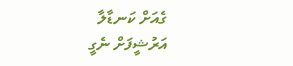ގެއަށް ކަނޑާލާ
އަރުޝީފަށް ނެގީ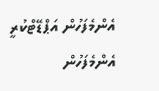އެންމެފަހުން އަޕްޑޭޓްކުރީ
އެންމެފަހުން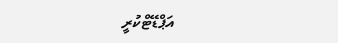އަޕްޑޭޓްކުރީ